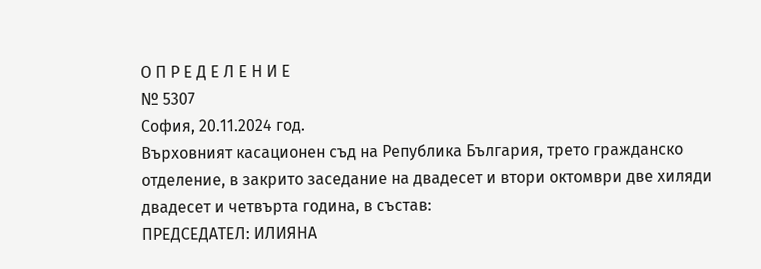О П Р Е Д Е Л Е Н И Е
№ 5307
София, 20.11.2024 год.
Върховният касационен съд на Република България, трето гражданско отделение, в закрито заседание на двадесет и втори октомври две хиляди двадесет и четвърта година, в състав:
ПРЕДСЕДАТЕЛ: ИЛИЯНА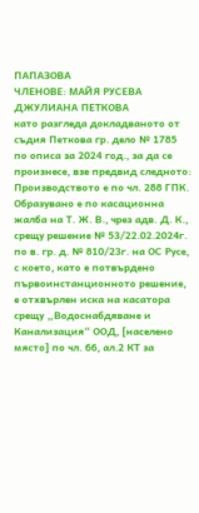ПАПАЗОВА
ЧЛЕНОВЕ: МАЙЯ РУСЕВА
ДЖУЛИАНА ПЕТКОВА
като разгледа докладваното от съдия Петкова гр. дело № 1785 по описа за 2024 год., за да се произнесе, взе предвид следното:
Производството е по чл. 288 ГПК.
Образувано е по касационна жалба на Т. Ж. В., чрез адв. Д. К., срещу решение № 53/22.02.2024г. по в. гр. д. № 810/23г. на ОС Русе, с което, като е потвърдено първоинстанционното решение, е отхвърлен иска на касатора срещу „Водоснабдяване и Канализация“ ООД, [населено място] по чл. 66, ал.2 КТ за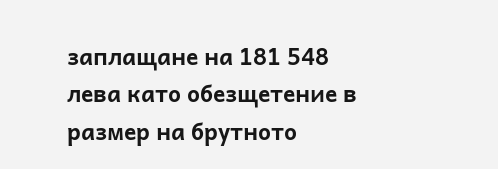заплащане на 181 548 лева като обезщетение в размер на брутното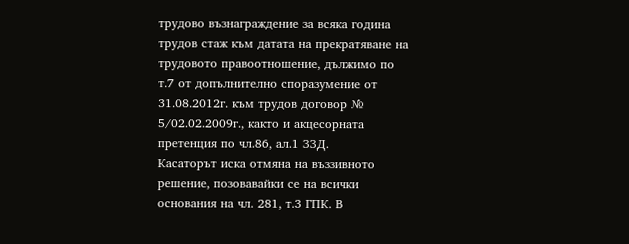трудово възнаграждение за всяка година трудов стаж към датата на прекратяване на трудовото правоотношение, дължимо по т.7 от допълнително споразумение от 31.08.2012г. към трудов договор № 5/02.02.2009г., както и акцесорната претенция по чл.86, ал.1 ЗЗД.
Касаторът иска отмяна на въззивното решение, позовавайки се на всички основания на чл. 281, т.3 ГПК. В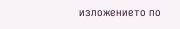изложението по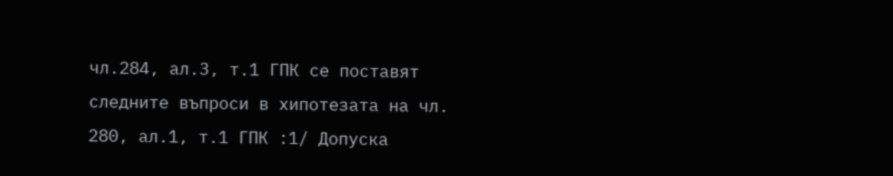чл.284, ал.3, т.1 ГПК се поставят следните въпроси в хипотезата на чл. 280, ал.1, т.1 ГПК :1/ Допуска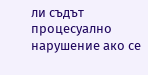ли съдът процесуално нарушение ако се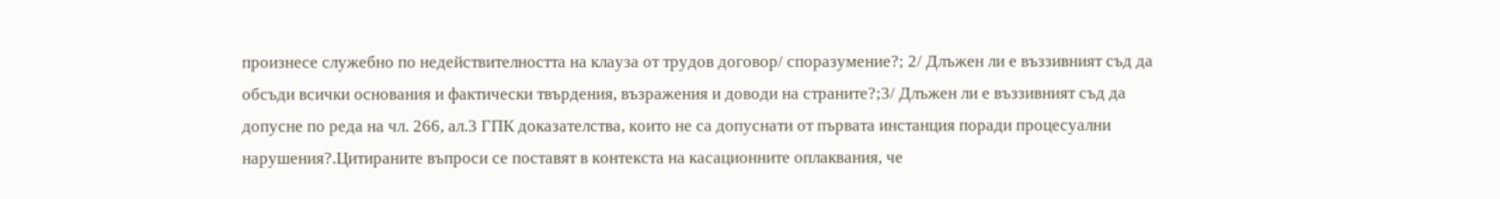произнесе служебно по недействителността на клауза от трудов договор/ споразумение?; 2/ Длъжен ли е въззивният съд да обсъди всички основания и фактически твърдения, възражения и доводи на страните?;3/ Длъжен ли е въззивният съд да допусне по реда на чл. 266, ал.3 ГПК доказателства, които не са допуснати от първата инстанция поради процесуални нарушения?.Цитираните въпроси се поставят в контекста на касационните оплаквания, че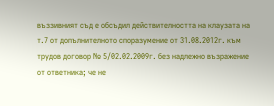въззивният съд е обсъдил действителността на клаузата на т.7 от допълнителното споразумение от 31.08.2012г. към трудов договор № 5/02.02.2009г. без надлежно възражение от ответника; че не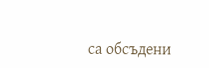са обсъдени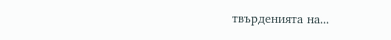твърденията на...